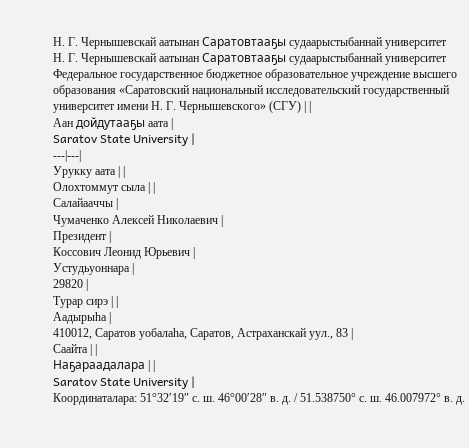Н. Г. Чернышевскай аатынан Саратовтааҕы судаарыстыбаннай университет
Н. Г. Чернышевскай аатынан Саратовтааҕы судаарыстыбаннай университет Федеральное государственное бюджетное образовательное учреждение высшего образования «Саратовский национальный исследовательский государственный университет имени Н. Г. Чернышевского» (СГУ) | |
Аан дойдутааҕы аата |
Saratov State University |
---|---|
Урукку аата | |
Олохтоммут сыла | |
Салайааччы |
Чумаченко Алексей Николаевич |
Президент |
Коссович Леонид Юрьевич |
Устудьуоннара |
29820 |
Турар сирэ | |
Аадырыһа |
410012, Саратов уобалаһа, Саратов, Астраханскай уул., 83 |
Саайта | |
Наҕараадалара | |
Saratov State University |
Координаталара: 51°32′19″ с. ш. 46°00′28″ в. д. / 51.538750° с. ш. 46.007972° в. д.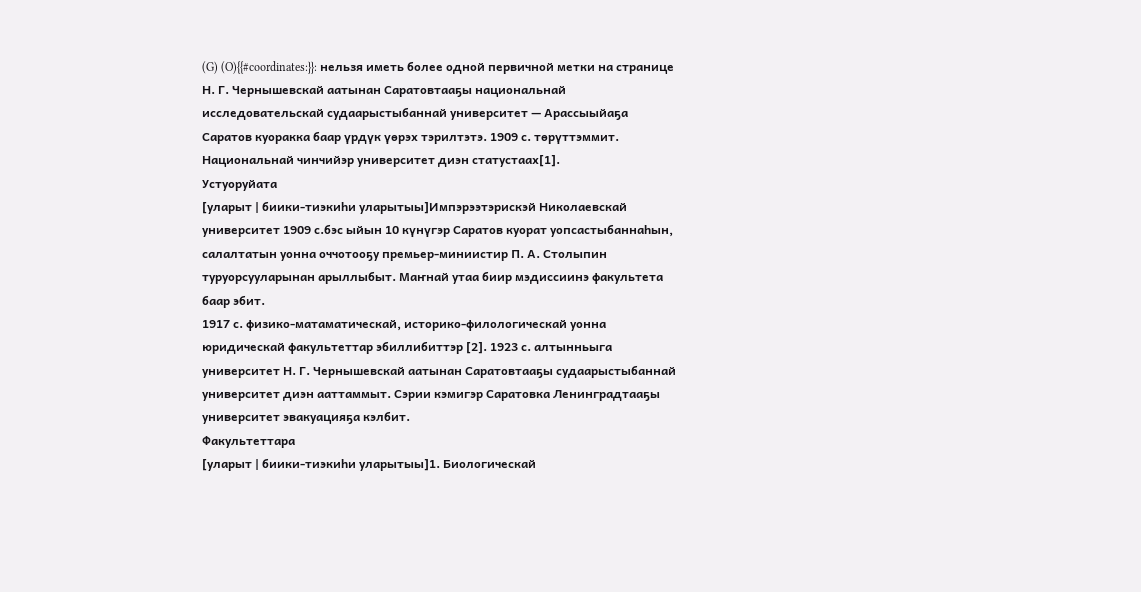(G) (O){{#coordinates:}}: нельзя иметь более одной первичной метки на странице
Н. Г. Чернышевскай аатынан Саратовтааҕы национальнай исследовательскай судаарыстыбаннай университет — Арассыыйаҕа Саратов куоракка баар үрдүк үөрэх тэрилтэтэ. 1909 с. төрүттэммит. Национальнай чинчийэр университет диэн статустаах[1].
Устуоруйата
[уларыт | биики-тиэкиһи уларытыы]Импэрээтэрискэй Николаевскай университет 1909 с.бэс ыйын 10 күнүгэр Саратов куорат уопсастыбаннаһын, салалтатын уонна оччотооҕу премьер-миниистир П. А. Столыпин туруорсууларынан арыллыбыт. Маҥнай утаа биир мэдиссиинэ факультета баар эбит.
1917 с. физико-матаматическай, историко-филологическай уонна юридическай факультеттар эбиллибиттэр [2]. 1923 с. алтынньыга университет Н. Г. Чернышевскай аатынан Саратовтааҕы судаарыстыбаннай университет диэн ааттаммыт. Сэрии кэмигэр Саратовка Ленинградтааҕы университет эвакуацияҕа кэлбит.
Факультеттара
[уларыт | биики-тиэкиһи уларытыы]1. Биологическай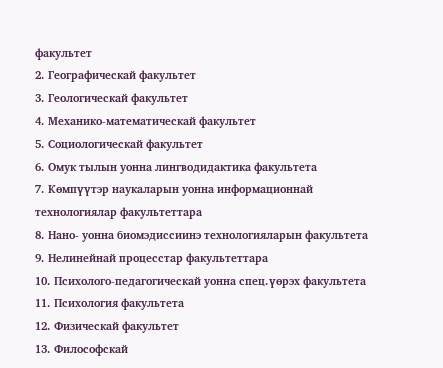факультет
2. Географическай факультет
3. Геологическай факультет
4. Механико-математическай факультет
5. Социологическай факультет
6. Омук тылын уонна лингводидактика факультета
7. Көмпүүтэр наукаларын уонна информационнай технологиялар факультеттара
8. Нано- уонна биомэдиссиинэ технологияларын факультета
9. Нелинейнай процесстар факультеттара
10. Психолого-педагогическай уонна спец.үөрэх факультета
11. Психология факультета
12. Физическай факультет
13. Философскай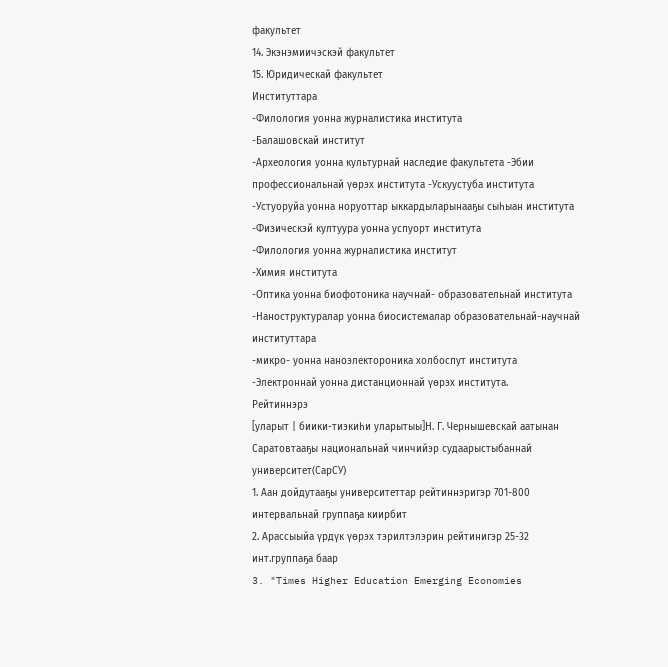факультет
14. Экэнэмиичэскэй факультет
15. Юридическай факультет
Институттара
-Филология уонна журналистика института
-Балашовскай институт
-Археология уонна культурнай наследие факультета -Эбии профессиональнай үөрэх института -Ускуустуба института -Устуоруйа уонна норуоттар ыккардыларынааҕы сыһыан института
-Физическэй култуура уонна успуорт института
-Филология уонна журналистика институт
-Химия института
-Оптика уонна биофотоника научнай- образовательнай института
-Наноструктуралар уонна биосистемалар образовательнай-научнай институттара
-микро- уонна наноэлектороника холбоспут института
-Электроннай уонна дистанционнай үөрэх института.
Рейтиннэрэ
[уларыт | биики-тиэкиһи уларытыы]Н. Г. Чернышевскай аатынан Саратовтааҕы национальнай чинчийэр судаарыстыбаннай университет(СарСУ)
1. Аан дойдутааҕы университеттар рейтиннэригэр 701-800 интервальнай группаҕа киирбит
2. Арассыыйа үрдүк үөрэх тэрилтэлэрин рейтинигэр 25-32 инт.группаҕа баар
3. "Times Higher Education Emerging Economies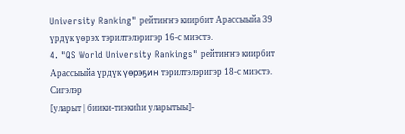University Ranking" рейтиҥҥэ киирбит Арассыыйа 39 үрдүк үөрэх тэрилтэлэригэр 16-с миэстэ.
4. "QS World University Rankings" рейтиҥҥэ киирбит Арассыыйа үрдүк үөрэҕин тэрилтэлэригэр 18-с миэстэ.
Сигэлэр
[уларыт | биики-тиэкиһи уларытыы]-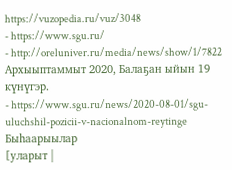https://vuzopedia.ru/vuz/3048
- https://www.sgu.ru/
- http://oreluniver.ru/media/news/show/1/7822 Архыыптаммыт 2020, Балаҕан ыйын 19 күнүгэр.
- https://www.sgu.ru/news/2020-08-01/sgu-uluchshil-pozicii-v-nacionalnom-reytinge
Быһаарыылар
[уларыт |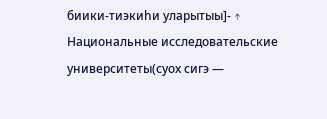биики-тиэкиһи уларытыы]- ↑ Национальные исследовательские университеты(суох сигэ —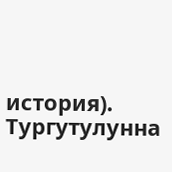история). Тургутулунна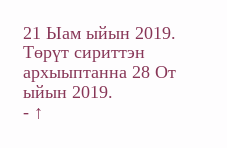21 Ыам ыйын 2019. Төрүт сириттэн архыыптанна 28 От ыйын 2019.
- ↑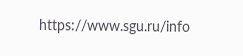https://www.sgu.ru/info